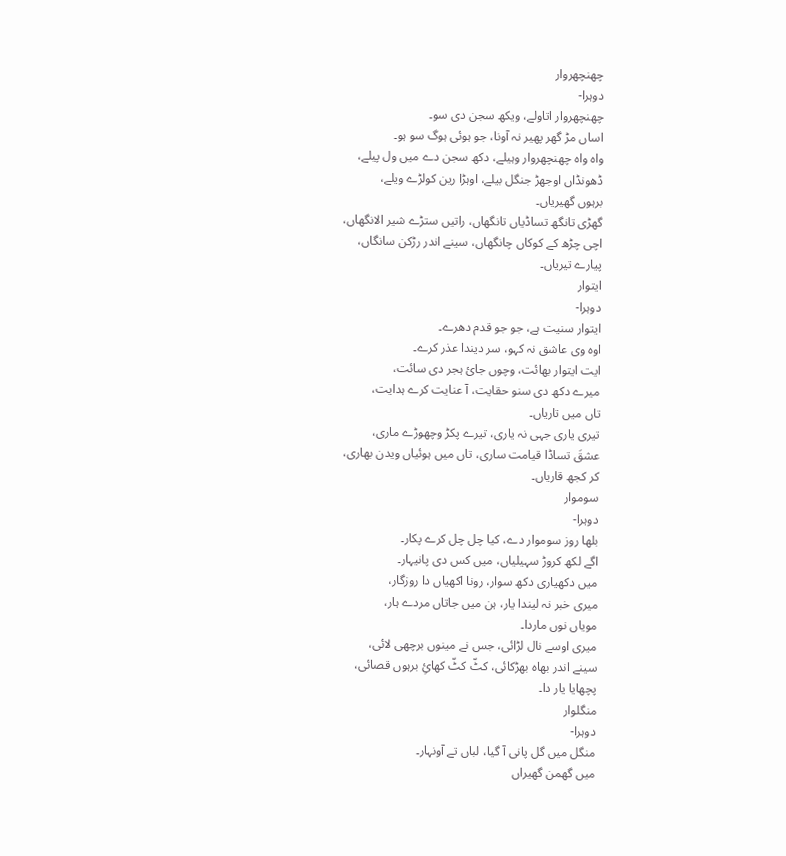چھنچھروار
دوہرا-
چھنچھروار اتاولے، ویکھ سجن دی سو۔
اساں مڑ گھر پھیر نہ آونا، جو ہوئی ہوگ سو ہو۔
واہ واہ چھنچھروار وہیلے، دکھ سجن دے میں ول پیلے،
ڈھونڈاں اوجھڑ جنگل بیلے، اوہڑا رین کولڑے ویلے،
برہوں گھیریاں۔
گھڑی تانگھ تساڈیاں تانگھاں، راتیں ستڑے شیر الانگھاں،
اچی چڑھ کے کوکاں چانگھاں، سینے اندر رڑکن سانگاں،
پیارے تیریاں۔
ایتوار
دوہرا-
ایتوار سنیت ہے، جو جو قدم دھرے۔
اوہ وی عاشق نہ کہو، سر دیندا عذر کرے۔
ایت ایتوار بھائت، وچوں جائ ہجر دی سائت،
میرے دکھ دی سنو حقایت، آ عنایت کرے ہدایت،
تاں میں تاریاں۔
تیری یاری جہی نہ یاری، تیرے پکڑ وچھوڑے ماری،
عشقَ تساڈا قیامت ساری، تاں میں ہوئیاں ویدن بھاری،
کر کجھ قاریاں۔
سوموار
دوہرا-
بلھا روز سوموار دے، کیا چل چل کرے پکار۔
اگے لکھ کروڑ سہیلیاں، میں کس دی پانیہار۔
میں دکھیاری دکھ سوار، رونا اکھیاں دا روزگار،
میری خبر نہ لیندا یار، ہن میں جاتاں مردے ہار،
مویاں نوں ماردا۔
میری اوسے نال لڑائی، جس نے مینوں برچھی لائی،
سینے اندر بھاہ بھڑکائی، کٹّ کٹّ کھائِ برہوں قصائی،
پچھایا یار دا۔
منگلوار
دوہرا-
منگل میں گل پانی آ گیا، لباں تے آونہار۔
میں گھمن گھیراں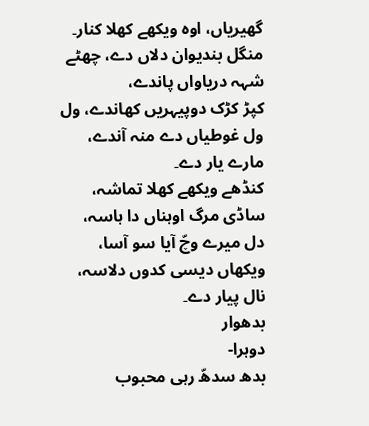گھیریاں، اوہ ویکھے کھلا کنار۔
منگل بندیوان دلاں دے، چھٹے شہہ دریاواں پاندے،
کپڑ کڑک دوپیہریں کھاندے، ول ول غوطیاں دے منہ آندے،
مارے یار دے۔
کنڈھے ویکھے کھلا تماشہ، ساڈی مرگ اوہناں دا ہاسہ،
دل میرے وچّ آیا سو آسا، ویکھاں دیسی کدوں دلاسہ،
نال پیار دے۔
بدھوار
دوہرا-
بدھ سدھّ رہی محبوب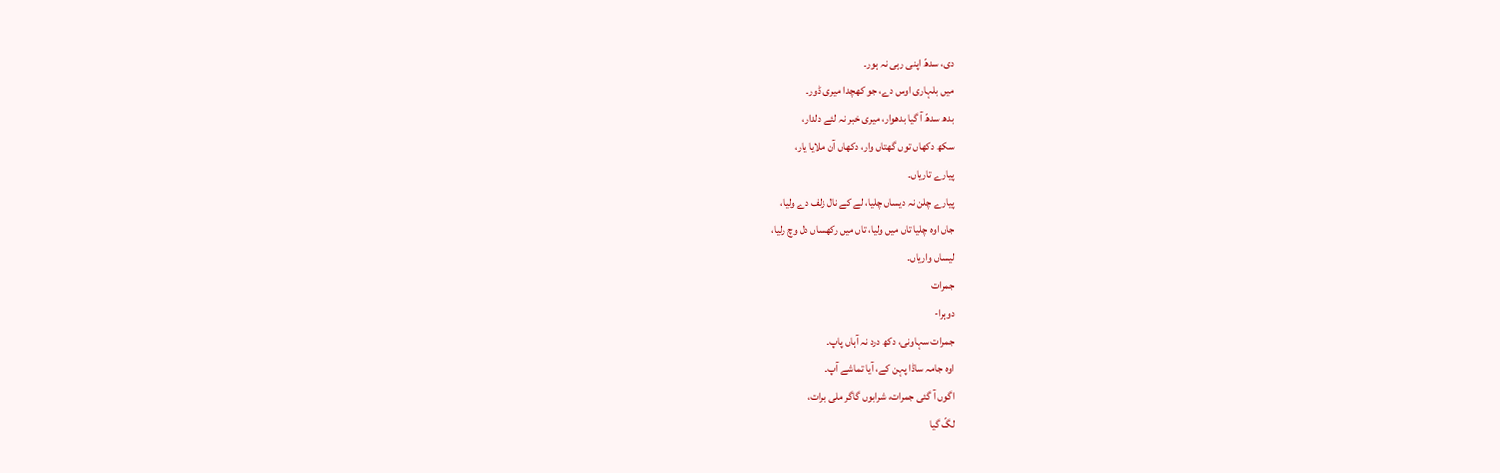دی، سدھّ اپنی رہی نہ ہور۔
میں بلہاری اوس دے، جو کھچدا میری ڈور۔
بدھ سدھّ آ گیا بدھوار، میری خبر نہ لئے دلدار،
سکھ دکھاں توں گھتاں وار، دکھاں آن ملایا یار،
پیارے تاریاں۔
پیارے چلن نہ دیساں چلیا، لے کے نال زلف دے ولیا،
جاں اوہ چلیا تاں میں ولیا، تاں میں رکھساں دل وچ رلیا،
لیساں واریاں۔
جمرات
دوہرا-
جمرات سہاونی، دکھ درد نہ آہاں پاپ۔
اوہ جامہ ساڈا پہن کے، آیا تماشے آپ۔
اگوں آ گئی جمرات، شرابوں گاگر ملی برات،
لگّ گیا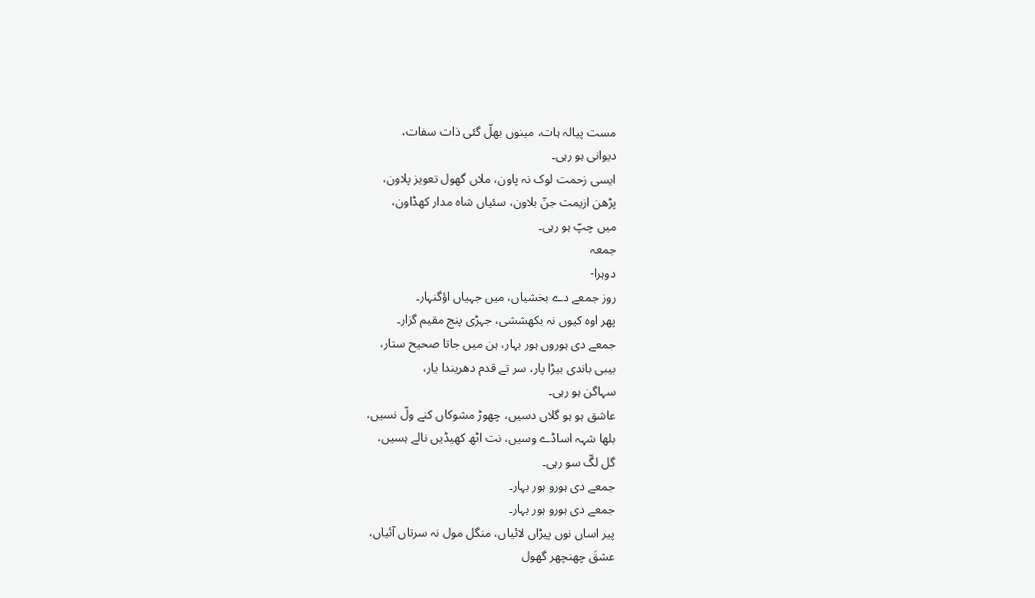مست پیالہ ہات، مینوں بھلّ گئی ذات سفات،
دیوانی ہو رہی۔
ایسی زحمت لوک نہ پاون، ملاں گھول تعویز پلاون،
پڑھن ازیمت جنّ بلاون، سئیاں شاہ مدار کھڈاون،
میں چپّ ہو رہی۔
جمعہ
دوہرا-
روز جمعے دے بخشیاں، میں جہیاں اؤگنہار۔
پھر اوہ کیوں نہ بکھششی، جہڑی پنج مقیم گزار۔
جمعے دی ہوروں ہور بہار، ہن میں جاتا صحیح ستار،
بیبی باندی بیڑا پار، سر تے قدم دھریندا یار،
سہاگن ہو رہی۔
عاشق ہو ہو گلاں دسیں، چھوڑ مشوکاں کنے ولّ نسیں،
بلھا شہہ اساڈے وسیں، نت اٹھ کھیڈیں نالے ہسیں،
گل لگّ سو رہی۔
جمعے دی ہورو ہور بہار۔
جمعے دی ہورو ہور بہار۔
پیر اساں نوں پیڑاں لائیاں، منگل مول نہ سرتاں آئیاں،
عشقَ چھنچھر گھول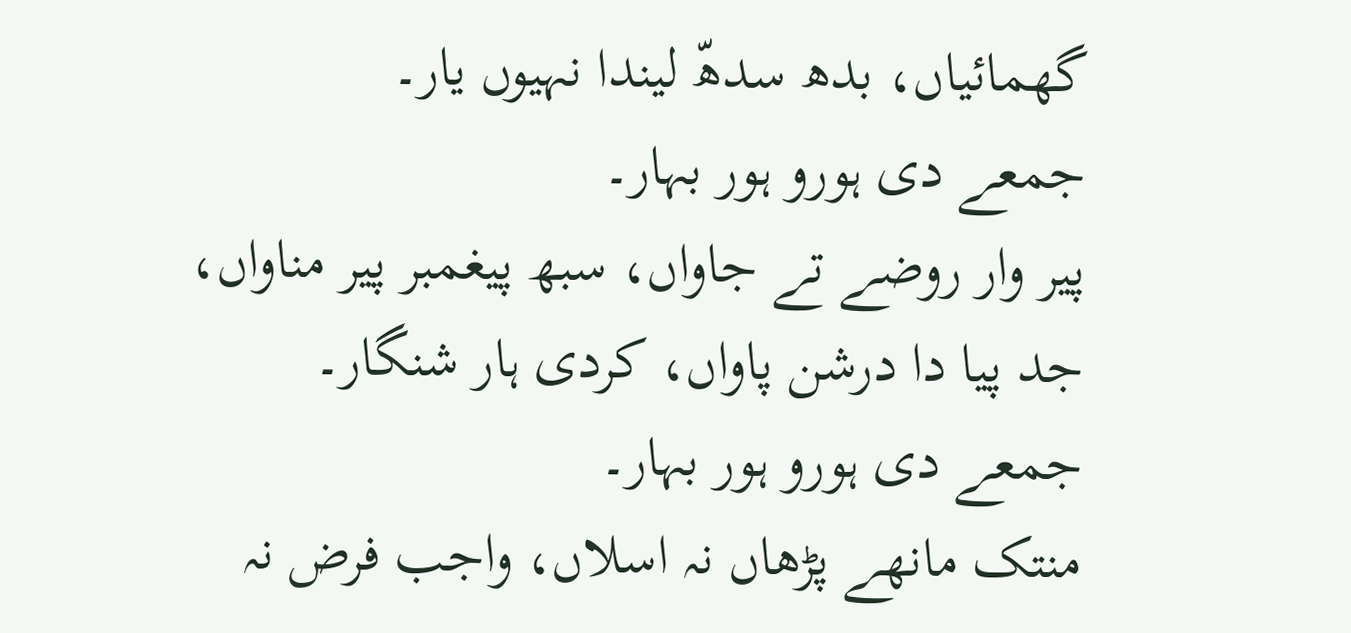گھمائیاں، بدھ سدھّ لیندا نہیوں یار۔
جمعے دی ہورو ہور بہار۔
پیر وار روضے تے جاواں، سبھ پیغمبر پیر مناواں،
جد پیا دا درشن پاواں، کردی ہار شنگار۔
جمعے دی ہورو ہور بہار۔
منتک مانھے پڑھاں نہ اسلاں، واجب فرض نہ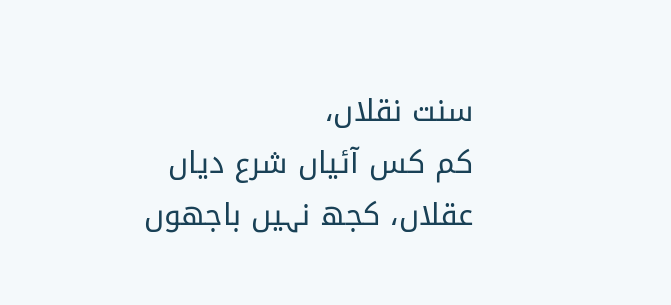سنت نقلاں،
کم کس آئیاں شرع دیاں عقلاں، کجھ نہیں باجھوں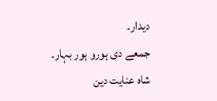دیدار۔
جمعے دی ہورو ہور بہار۔
شاہ عنایت دین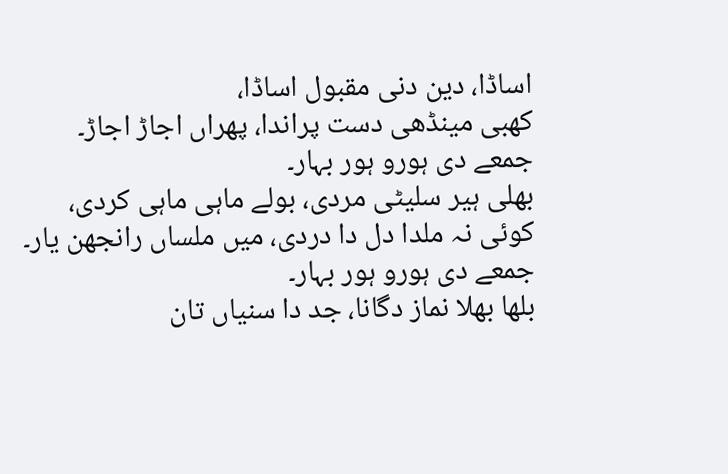اساڈا، دین دنی مقبول اساڈا،
کھبی مینڈھی دست پراندا، پھراں اجاڑ اجاڑ۔
جمعے دی ہورو ہور بہار۔
بھلی ہیر سلیٹی مردی، بولے ماہی ماہی کردی،
کوئی نہ ملدا دل دا دردی، میں ملساں رانجھن یار۔
جمعے دی ہورو ہور بہار۔
بلھا بھلا نماز دگانا، جد دا سنیاں تان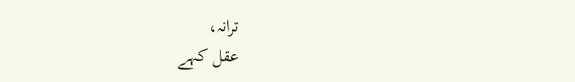ترانہ،
عقل کہے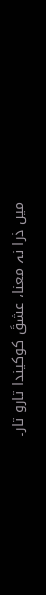میں ذرا نہ معنا، عشقَ کوکیندا تارو تار۔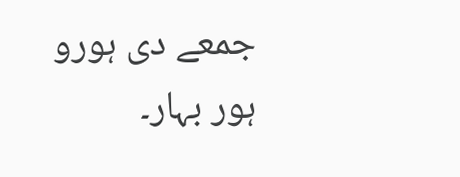جمعے دی ہورو ہور بہار۔